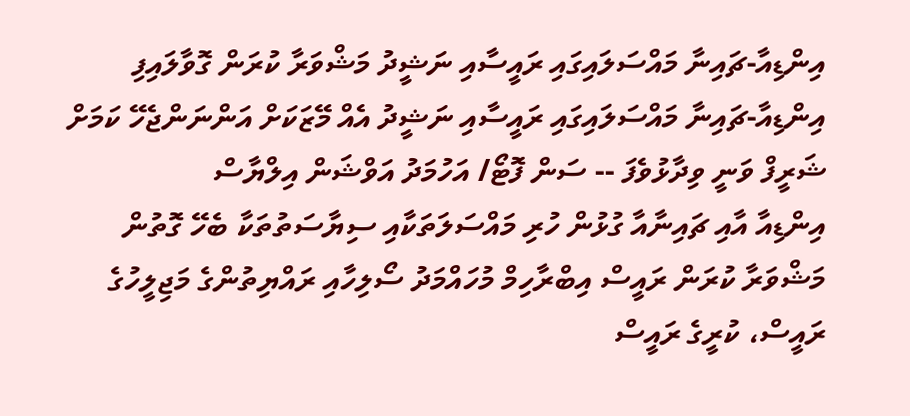އިންޑިއާ-ޗައިނާ މައްސަލައިގައި ރައީސާއި ނަޝީދު މަޝްވަރާ ކުރަން ގޮވާލައިފި
އިންޑިއާ-ޗައިނާ މައްސަލައިގައި ރައީސާއި ނަޝީދު އެއް މޭޒަކަށް އަންނަންޖެހޭ ކަމަށް ޝަރީފް ވަނީ ވިދާޅުވެފަ -- ސަން ފޮޓޯ/ އަހުމަދު އަވްޝަން އިލްޔާސް
އިންޑިއާ އާއި ޗައިނާއާ ގުޅުން ހުރި މައްސަލަތަކާއި ސިޔާސަތުތަކާ ބެހޭ ގޮތުން މަޝްވަރާ ކުރަން ރައީސް އިބްރާހިމް މުހައްމަދު ސޯލިހާއި ރައްޔިތުންގެ މަޖިލީހުގެ ރައީސް، ކުރީގެ ރައީސް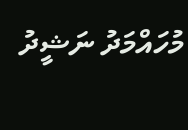މުހައްމަދު ނަޝީދު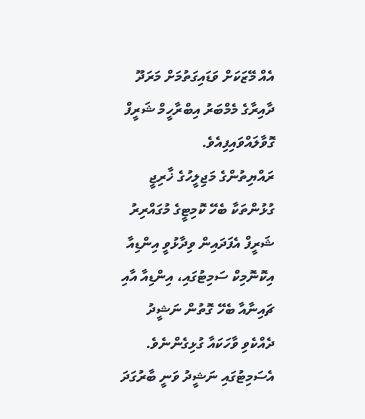އެއް މޭޒަކަށް ވަޑައިގަތުމަށް މަރަދޫ ދާއިރާގެ މެމްބަރު އިބްރާހީމް ޝަރީފް ގޮވާލައްވައިފިއެވެ.
ރައްޔިތުންގެ މަޖިލީހުގެ ޚާރިޖީ ގުޅުންތަކާ ބެހޭ ކޮމިޓީގެ މުގައްރިރު ޝަރީފް އެފަދައިން ވިދާޅުވީ އިންޑިއާ އިކޮނޮމިކް ސަމިޓުގައި، އިންޑިއާ އާއި ޗައިނާއާ ބެހޭ ގޮތުން ނަޝީދު ދެއްކެވި ވާހަކައާ ގުޅިގެންނެވެ.
އެސަމިޓުގައި ނަޝީދު ވަނީ ބާރުގަދަ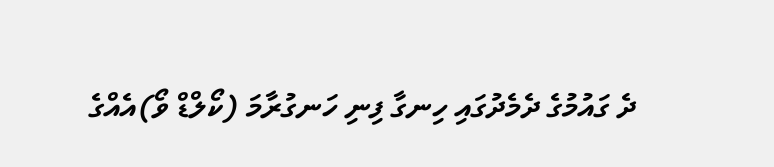ދެ ގައުމުގެ ދެމެދުގައި ހިނގާ ފިނި ހަނގުރާމަ (ކޯލްޑް ވޯ)އެއްގެ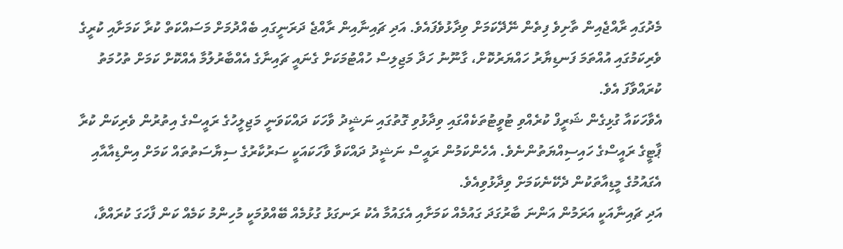މެދުގައި ރާއްޖެއިން ތާށިވެ ފިތެން ނޭދޭކަމަށް ވިދާޅުވެފައެވެ. އަދި ޗައިނާއިން ރާއްޖެ ދަރަނީގައި ބެއްދުމަށް މަސައްކަތް ކުރާ ކަމަށާއި ކުރީގެ ވެރިކަމުގައި އުއްތަމަ ފަނޑިޔާރު ހައްޔަރުކޮށް، ގާނޫނު ހަދާ މަޖިލިސް ހުއްޓުމަކަށް ގެނައީ ޗައިނާގެ އެއްބާރުލުމާ އެއްކޮށް ކަމަށް ތުހުމަތު ކުރައްވާފަ އެވެ.
އެވާހަކައާ ގުޅިގެން ޝަރީފް ކުރެއްވި ޓުވީޓުތަކެއްގައި ވިދާޅުވި ގޮތުގައި ނަޝީދު ވާހަކަ ދައްކަވަނީ މަޖިލީހުގެ ރައީސްގެ އިތުރުން ވެރިކަން ކުރާ ޕާޓީގެ ރައީސްގެ ހައިސިއްޔަތުންނެވެ. އެހެންކަމުން ރައީސް ނަޝީދު ދައްކަވާ ވާހަކައަކީ ސަރުކާރުގެ ސިޔާސަތުތައް ކަމަށް އިންޑިއާއާއި އެގައުމުގެ މީޑިއާތަކުން ދެކޭނެކަމަށް ވިދާޅުވިއެވެ.
އަދި ޗައިނާއަކީ އަރަމުން އަންނަ ބާރުގަދަ ގައުމެއް ކަމަށާއި އެގައުމާ އެކު ރަނގަޅު ގުޅުމެއް ބޭއްވުމަކީ މުހިންމު ކަމެއް ކަން ފާހަގަ ކުރައްވާ،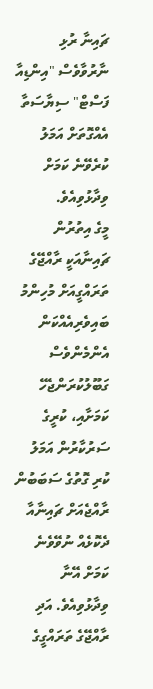ޗައިނާ ރުޅި ނާރުވާވެސް "އިންޑިއާ ފަސްޓް" ސިޔާސަތާ އެއްގޮތަށް އަމަލު ކުރެވޭނެ ކަމަށް ވިދާޅުވިއެވެ.
މީގެ އިތުރުން ޗައިނާއަކީ ރާއްޖޭގެ ތަރައްގީއަށް މުހިންމު ބައިވެރިއެއްކަން އެންމެންވެސް ގަބޫލުކުރަންޖެހޭ ކަމަށާއި، ކުރީގެ ސަރުކާރުން އަމަލު ކުރި ގޮތުގެ ސަބަބުން ރާއްޖެއަށް ޗައިނާއާ ދެކޮޅެއް ނުވޭވެނެ ކަމަށް އޭނާ ވިދާޅުވިއެވެ. އަދި ރާއްޖޭގެ ތަރައްގީގެ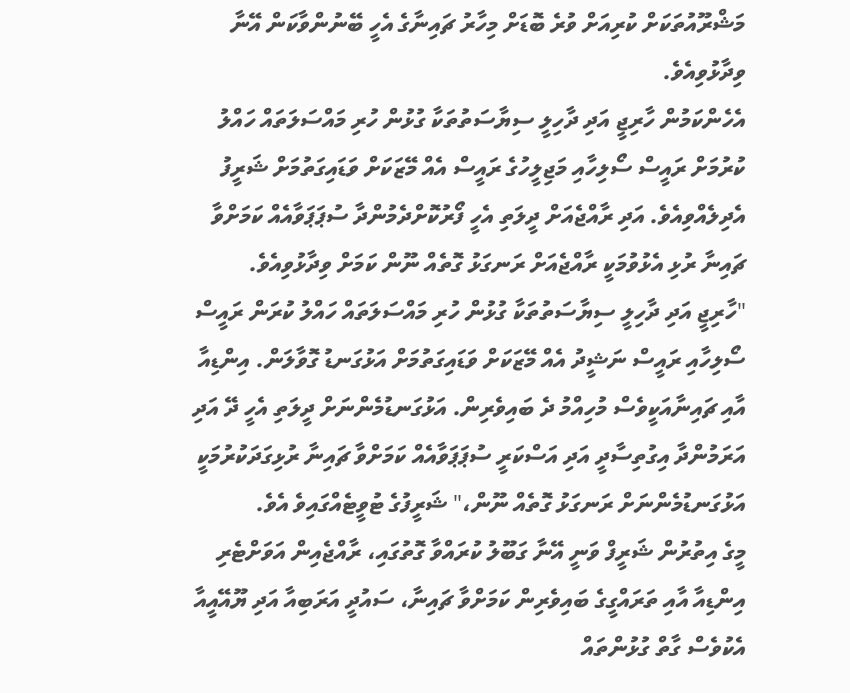މަޝްރޫއުތަކަށް ކުރިއަށް ވުރެ ބޮޑަށް މިހާރު ޗައިނާގެ އެހީ ބޭނުންވާކަން އޭނާ ވިދާޅުވިއެވެ.
އެހެންކަމުން ހާރިޖީ އަދި ދާހިލީ ސިޔާސަތުތަކާ ގުޅުން ހުރި މައްސަލަތައް ހައްލު ކުރުމަށް ރައީސް ސޯލިހާއި މަޖިލީހުގެ ރައީސް އެއް މޭޒަކަށް ވަޑައިގަތުމަށް ޝަރީފު އެދިލެއްވިއެވެ. އަދި ރާއްޖެއަށް ދީލަތި އެހީ ފޯރުކޮށްދެމުންދާ ސުޕަޕަވާއެއް ކަމަށްވާ ޗައިނާ ރުޅި އެޅުވުމަކީ ރާއްޖެއަށް ރަނގަޅު ގޮތެއް ނޫން ކަމަށް ވިދާޅުވިއެވެ.
"ހާރިޖީ އަދި ދާހިލީ ސިޔާސަތުތަކާ ގުޅުން ހުރި މައްސަލަތައް ހައްލު ކުރަން ރައީސް ސޯލިހާއި ރައީސް ނަޝީދު އެއް މޭޒަކަށް ވަޑައިގަތުމަށް އަޅުގަނޑު ގޮވާލަން. އިންޑިއާ އާއި ޗައިނާއަކީވެސް މުހިއްމު ދެ ބައިވެރިން. އަޅުގަނޑުމެންނަށް ދީލަތި އެހީ ދޭ އަދި އަރަމުންދާ އިގުތިސާދީ އަދި އަސްކަރީ ސުޕަޕަވާއެއް ކަމަށްވާ ޗައިނާ ރުޅިގަދަކުރުމަކީ އަޅުގަނޑުމެންނަށް ރަނގަޅު ގޮތެއް ނޫން،" ޝަރީފުގެ ޓުވީޓެއްގައިވެ އެވެ.
މީގެ އިތުރުން ޝަރީފް ވަނީ އޭނާ ގަބޫލު ކުރައްވާ ގޮތުގައި، ރާއްޖެއިން އަވަށްޓެރި އިންޑިއާ އާއި ތަރައްގީގެ ބައިވެރިން ކަމަށްވާ ޗައިނާ، ސައުދީ އަރަބިއާ އަދި ޔޫއޭއީއާ އެކުވެސް ގާތް ގުޅުންތައް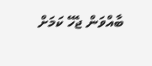ބާއްވަން ޖެހޭ ކަމަށް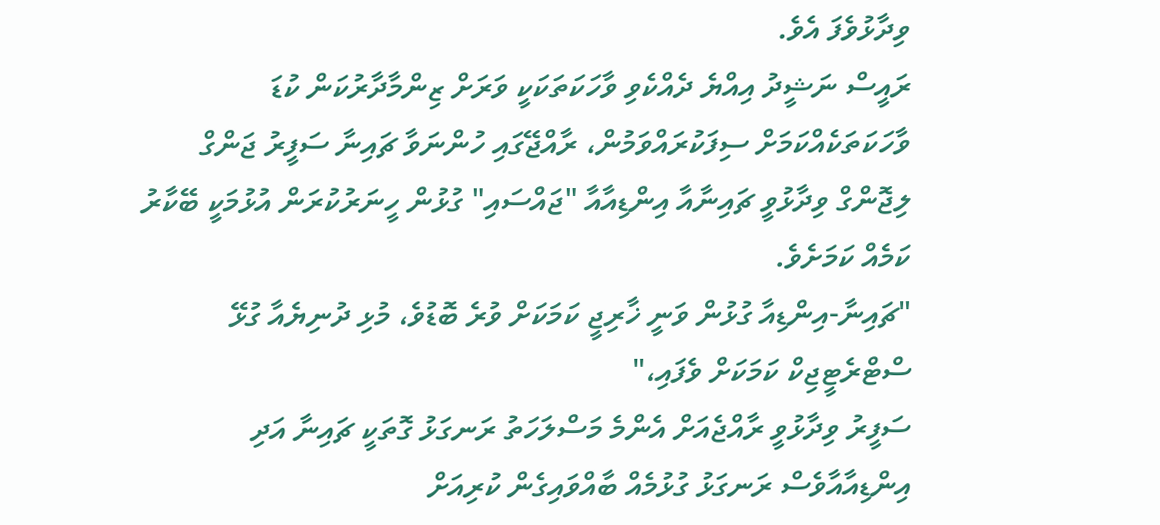ވިދާޅުވެފަ އެވެ.
ރައީސް ނަޝީދު އިއްޔެ ދެއްކެވި ވާހަކަތަކަކީ ވަރަށް ޒިންމާދާރުކަން ކުޑަ ވާހަކަތަކެއްކަމަށް ސިފަކުރައްވަމުން، ރާއްޖޭގައި ހުންނަވާ ޗައިނާ ސަފީރު ޖަންގް ލިޖޮންގް ވިދާޅުވީ ޗައިނާއާ އިންޑިއާއާ "ޖައްސައި" ގުޅުން ހީނަރުކުރަން އުޅުމަކީ ބޭކާރު ކަމެއް ކަމަށެވެ.
"ޗައިނާ-އިންޑިއާ ގުޅުން ވަނީ ޚާރިޖީ ކަމަކަށް ވުރެ ބޮޑުވެ، މުޅި ދުނިޔެއާ ގުޅޭ ސްޓްރެޓީޖިކް ކަމަކަށް ވެފައި،"
ސަފީރު ވިދާޅުވީ ރާއްޖެއަށް އެންމެ މަސްލަހަތު ރަނގަޅު ގޮތަކީ ޗައިނާ އަދި އިންޑިއާއާވެސް ރަނގަޅު ގުޅުމެއް ބާއްވައިގެން ކުރިއަށް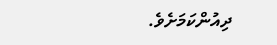ދިއުންކަމަށެވެ.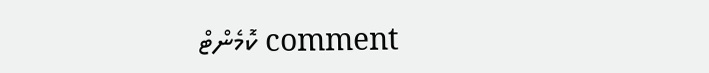comment ކޮމެންޓް